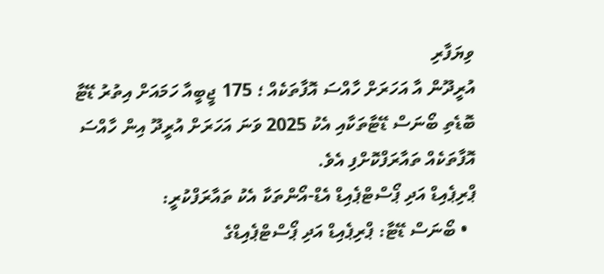ވިޔަފާރި
އުރީދޫން އާ އަހަރަށް ހާއްސަ އޮފާތަކެއް ؛ 175 ޖީބީއާ ހަމައަށް އިތުރު ޑޭޓާ
ބޮޑެތި ބޯނަސް ޑޭޓާތަކާއި އެކު 2025 ވަނަ އަހަރަށް އުރީދޫ އިން ހާއްސަ އޮފާތަކެއް ތައާރަފްކޮށްފި އެވެ.
ޕްރިޕެއިޑް އަދި ޕޯސްޓްޕެއިޑް އެޑް-އޯންތަކާ އެކު ތައާރަފްކުރީ:
  • ބޯނަސް ޑޭޓާ: ޕްރިޕެއިޑް އަދި ޕޯސްޓްޕެއިޑްގެ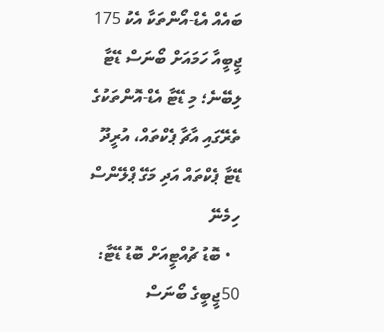ބައެއް އެޑް-އޯންތަކާ އެކު 175 ޖީބީއާ ހަމައަށް ބޯނަސް ޑޭޓާ ލިބޭނެ؛ މި ޑޭޓާ އެޑް-އޮންތަކުގެ ތެރޭގައި އާޗާ ޕެކްތައް، އުރީދޫ ޑޭޓާ ޕެކްތައް އަދި މަގޭ ޕްލޭންސް ހިމެނޭ
  • ބޮޑު ޗުއްޓީއަށް ބޮޑު ޑޭޓާ: 50ޖީބީގެ ބޯނަސް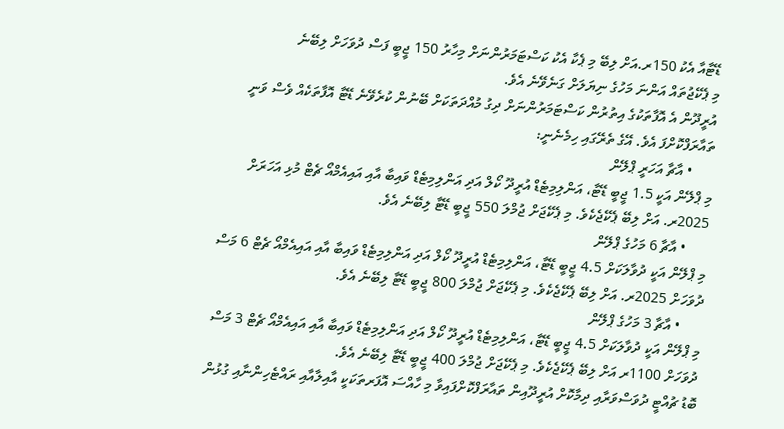ޑޭޓާއާ އެކު 150ރ.އަށް ލިބޭ މި ޕެކާ އެކު ކަސްޓަމަރުންނަށް މިހާރު 150 ޖީބީ ފަސް ދުވަހަށް ލިބޭނެ
މި ޕެކޭޖުތައް އަންނަ މަހުގެ ނިޔަލަށް ގަނެވޭނެ އެވެ.
އުރީދޫން އެ އޮފާތަކުގެ އިތުރުން ކަސްޓަމަރުންނަށް ދިގު މުއްދަތަކަށް ބޭނުން ކުރެވޭނެ ޑޭޓާ އޮފާތަކެއް ވެސް ވަނީ ތައާރަފްކޮށްފަ އެވެ. އޭގެ ތެރޭގައި ހިމެނެނީ:
      • އާޗާ އަހަރީ ޕްލޭން
މި ޕްލޭން އަކީ 1.5 ޖީބީ ޑޭޓާ، އަންލިމިޓެޑް އުރީދޫ ކޯލް އަދި އަންލިމިޓެޑް ވައިބާ އާއި އައިއެމްއޯ ޗެޓް މުޅި އަހަރަށް 2025ރ. އަށް ލިބޭ ޕެކޭޖެކެވެ. މި ޕެކޭޖަށް ޖުމްލަ 550 ޖީބީ ޑޭޓާ ލިބޭނެ އެވެ.
      • އާޗާ 6 މަހުގެ ޕްލޭން
މި ޕްލޭން އަކީ ދުވާލަކަށް 4.5 ޖީބީ ޑޭޓާ، އަންލިމިޓެޑް އުރީދޫ ކޯލް އަދި އަންލިމިޓެޑް ވައިބާ އާއި އައިއެމްއޯ ޗެޓް 6 މަސް ދުވަހަށް 2025ރ. އަށް ލިބޭ ޕެކޭޖެކެވެ. މި ޕެކޭޖަށް ޖުމްލަ 800 ޖީބީ ޑޭޓާ ލިބޭނެ އެވެ.
      • އާޗާ 3 މަހުގެ ޕްލޭން
މި ޕްލޭން އަކީ ދުވާލަކަށް 4.5 ޖީބީ ޑޭޓާ، އަންލިމިޓެޑް އުރީދޫ ކޯލް އަދި އަންލިމިޓެޑް ވައިބާ އާއި އައިއެމްއޯ ޗެޓް 3 މަސް ދުވަހަށް 1100ރ އަށް ލިބޭ ޕެކޭޖެކެވެ. މި ޕެކޭޖަށް ޖުމްލަ 400 ޖީބީ ޑޭޓާ ލިބޭނެ އެވެ.
ބޮޑު ޗުއްޓީ ދުވަސްވަރާއި ދިމާކޮށް އުރީދޫއިން ތައާރަފްކޮށްފައިވާ މި ހާއްސަ އޮފަރތަކަކީ އާއިލާއާއި ރައްޓެހިންނާއި ގުޅުން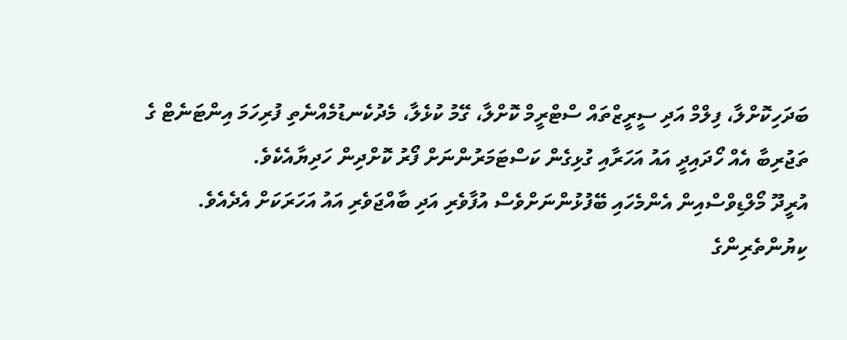ބަދަހިކޮށްލާ، ފިލްމް އަދި ސީރީޒްތައް ސްޓްރީމް ކޮށްލާ، ގޭމު ކުޅެލާ، މެދުކެނޑުމެއްނެތި ފުރިހަމަ އިންޓަނެޓް ގެ ތަޖުރިބާ އެއް ހޯދައިދީ އައު އަހަރާއި ގުޅިގެން ކަސްޓަމަރުންނަށް ފޯރު ކޮށްދިން ހަދިޔާއެކެވެ.
އުރީދޫ މޯލްޑިވްސްއިން އެންމެހައި ބޭފުޅުންނަށްވެސް އުފާވެރި އަދި ބާއްޖަވެރި އައު އަހަރަކަށް އެދެއެވެ.
ކިޔުންތެރިންގެ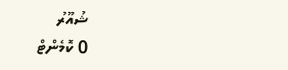ޝުއޫރު
0 ކޮމެންޓް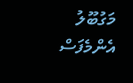މަގުބޫލު
އެންމެފަސް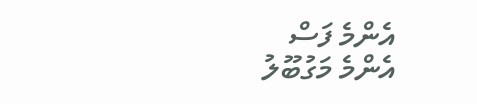އެންމެ ފަސް
އެންމެ މަގުބޫލު